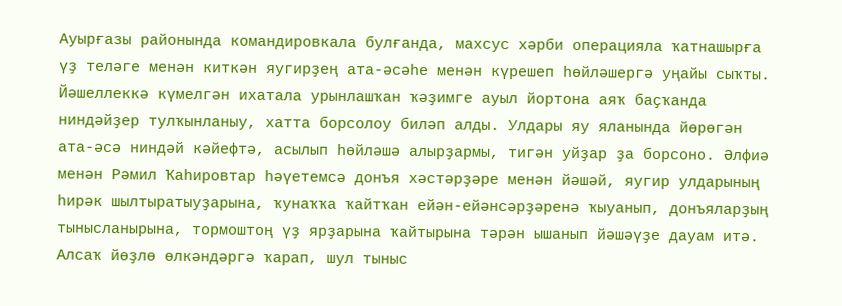Ауырғазы районында командировкала булғанда, махсус хәрби операцияла ҡатнашырға үҙ теләге менән киткән яугирҙең ата-әсәһе менән күрешеп һөйләшергә уңайы сыҡты. Йәшеллеккә күмелгән ихатала урынлашҡан ҡәҙимге ауыл йортона аяҡ баҫҡанда ниндәйҙер тулҡынланыу, хатта борсолоу биләп алды. Улдары яу яланында йөрөгән ата-әсә ниндәй кәйефтә, асылып һөйләшә алырҙармы, тигән уйҙар ҙа борсоно. Әлфиә менән Рәмил Ҡаһировтар һәүетемсә донъя хәстәрҙәре менән йәшәй, яугир улдарының һирәк шылтыратыуҙарына, ҡунаҡҡа ҡайтҡан ейән-ейәнсәрҙәренә ҡыуанып, донъяларҙың тынысланырына, тормоштоң үҙ ярҙарына ҡайтырына тәрән ышанып йәшәүҙе дауам итә. Алсаҡ йөҙлө өлкәндәргә ҡарап, шул тыныс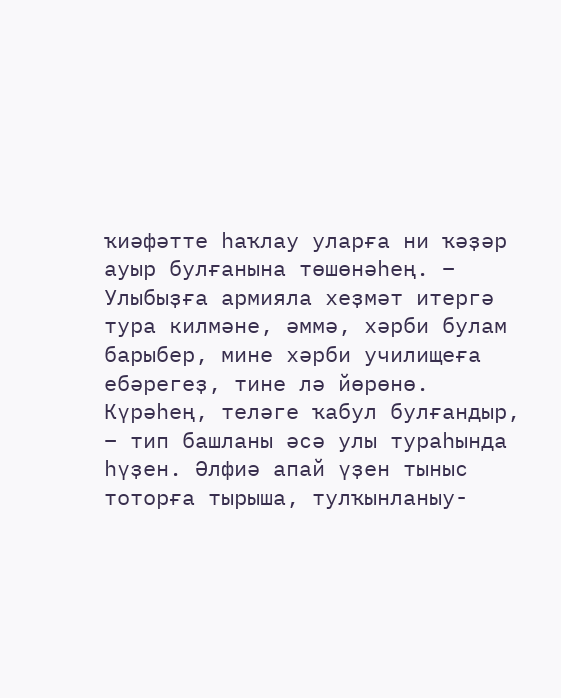ҡиәфәтте һаҡлау уларға ни ҡәҙәр ауыр булғанына төшөнәһең. – Улыбыҙға армияла хеҙмәт итергә тура килмәне, әммә, хәрби булам барыбер, мине хәрби училищеға ебәрегеҙ, тине лә йөрөнө. Күрәһең, теләге ҡабул булғандыр, – тип башланы әсә улы тураһында һүҙен. Әлфиә апай үҙен тыныс тоторға тырыша, тулҡынланыу-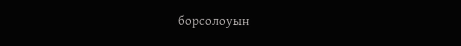борсолоуын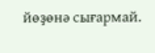йөҙөнә сығармай.